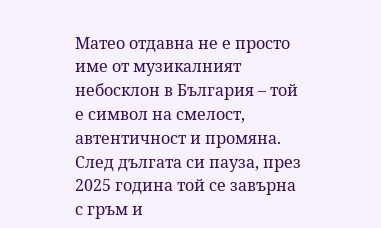Матео отдавна не е просто име от музикалният небосклон в България – той е символ на смелост, автентичност и промяна. След дългата си пауза, през 2025 година той се завърна с гръм и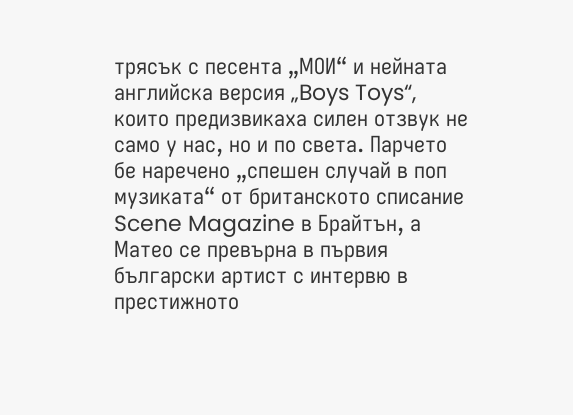трясък с песента „МОИ“ и нейната английска версия „Boys Toys“, които предизвикаха силен отзвук не само у нас, но и по света. Парчето бе наречено „спешен случай в поп музиката“ от британското списание Scene Magazine в Брайтън, а Матео се превърна в първия български артист с интервю в престижното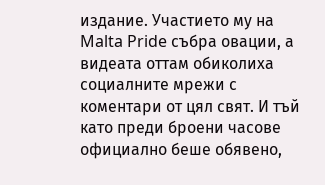издание. Участието му на Malta Pride събра овации, а видеата оттам обиколиха социалните мрежи с коментари от цял свят. И тъй като преди броени часове официално беше обявено,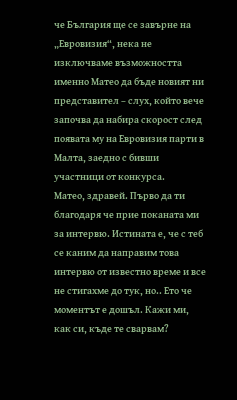че България ще се завърне на „Евровизия“, нека не изключваме възможността именно Матео да бъде новият ни представител – слух, който вече започва да набира скорост след появата му на Евровизия парти в Малта, заедно с бивши участници от конкурса.
Матео, здравей. Първо да ти благодаря че прие поканата ми за интервю. Истината е, че с теб се каним да направим това интервю от известно време и все не стигахме до тук, но.. Ето че моментът е дошъл. Кажи ми, как си, къде те сварвам?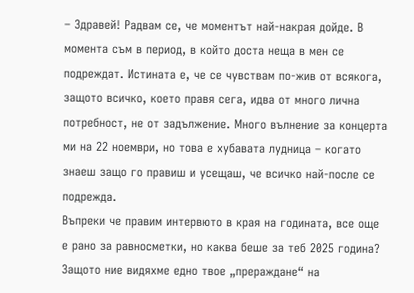– Здравей! Радвам се, че моментът най-накрая дойде. В момента съм в период, в който доста неща в мен се подреждат. Истината е, че се чувствам по-жив от всякога, защото всичко, което правя сега, идва от много лична потребност, не от задължение. Много вълнение за концерта ми на 22 ноември, но това е хубавата лудница – когато знаеш защо го правиш и усещаш, че всичко най-после се подрежда.
Въпреки че правим интервюто в края на годината, все още е рано за равносметки, но каква беше за теб 2025 година? Защото ние видяхме едно твое „прераждане“ на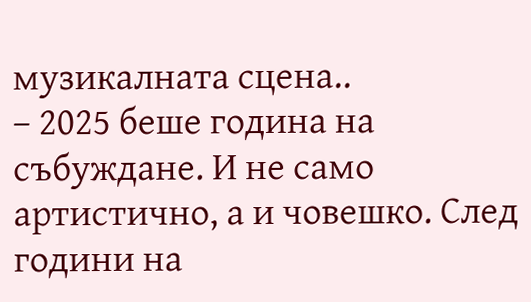музикалната сцена..
– 2025 беше година на събуждане. И не само артистично, а и човешко. След години на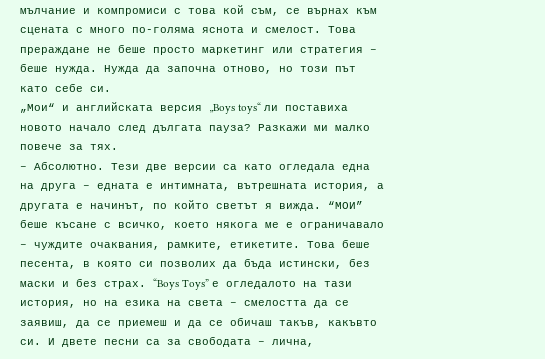мълчание и компромиси с това кой съм, се върнах към сцената с много по-голяма яснота и смелост. Това прераждане не беше просто маркетинг или стратегия – беше нужда. Нужда да започна отново, но този път като себе си.
„Мои“ и английската версия „Boys toys“ ли поставиха новото начало след дългата пауза? Разкажи ми малко повече за тях.
– Абсолютно. Тези две версии са като огледала една на друга – едната е интимната, вътрешната история, а другата е начинът, по който светът я вижда. “МОИ” беше късане с всичко, което някога ме е ограничавало – чуждите очаквания, рамките, етикетите. Това беше песента, в която си позволих да бъда истински, без маски и без страх. “Boys Toys” е огледалото на тази история, но на езика на света – смелостта да се заявиш, да се приемеш и да се обичаш такъв, какъвто си. И двете песни са за свободата – лична,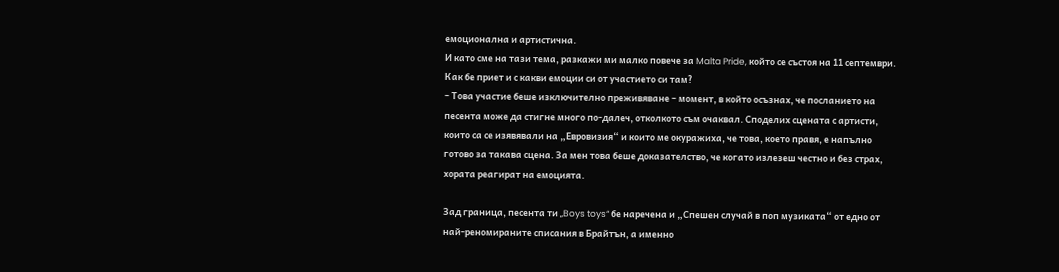емоционална и артистична.
И като сме на тази тема, разкажи ми малко повече за Malta Pride, който се състоя на 11 септември. Как бе приет и с какви емоции си от участието си там?
– Това участие беше изключително преживяване – момент, в който осъзнах, че посланието на песента може да стигне много по-далеч, отколкото съм очаквал. Споделих сцената с артисти, които са се изявявали на „Евровизия“ и които ме окуражиха, че това, което правя, е напълно готово за такава сцена. За мен това беше доказателство, че когато излезеш честно и без страх, хората реагират на емоцията.

Зад граница, песента ти „Boys toys“ бе наречена и „Спешен случай в поп музиката“ от едно от най-реномираните списания в Брайтън, а именно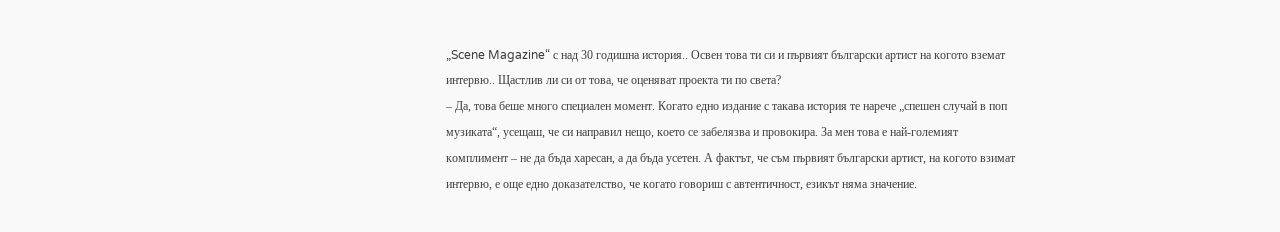„Scene Magazine“ с над 30 годишна история.. Освен това ти си и първият български артист на когото вземат интервю.. Щастлив ли си от това, че оценяват проекта ти по света?
– Да, това беше много специален момент. Когато едно издание с такава история те нарече „спешен случай в поп музиката“, усещаш, че си направил нещо, което се забелязва и провокира. За мен това е най-големият комплимент – не да бъда харесан, а да бъда усетен. А фактът, че съм първият български артист, на когото взимат интервю, е още едно доказателство, че когато говориш с автентичност, езикът няма значение.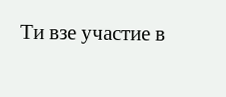Ти взе участие в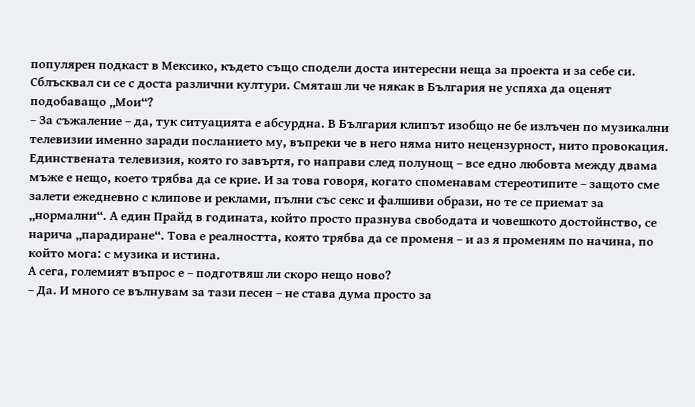популярен подкаст в Мексико, където също сподели доста интересни неща за проекта и за себе си. Сблъсквал си се с доста различни култури. Смяташ ли че някак в България не успяха да оценят подобаващо „Мои“?
– За съжаление – да, тук ситуацията е абсурдна. В България клипът изобщо не бе излъчен по музикални телевизии именно заради посланието му, въпреки че в него няма нито нецензурност, нито провокация. Единствената телевизия, която го завъртя, го направи след полунощ – все едно любовта между двама мъже е нещо, което трябва да се крие. И за това говоря, когато споменавам стереотипите – защото сме залети ежедневно с клипове и реклами, пълни със секс и фалшиви образи, но те се приемат за „нормални“. А един Прайд в годината, който просто празнува свободата и човешкото достойнство, се нарича „парадиране“. Това е реалността, която трябва да се променя – и аз я променям по начина, по който мога: с музика и истина.
А сега, големият въпрос е – подготвяш ли скоро нещо ново?
– Да. И много се вълнувам за тази песен – не става дума просто за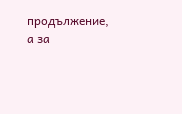продължение, а за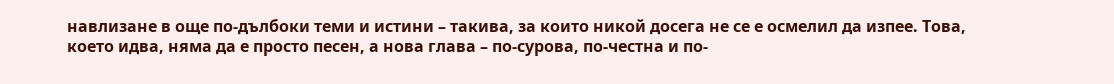навлизане в още по-дълбоки теми и истини – такива, за които никой досега не се е осмелил да изпее. Това, което идва, няма да е просто песен, а нова глава – по-сурова, по-честна и по-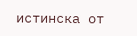истинска от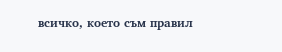всичко, което съм правил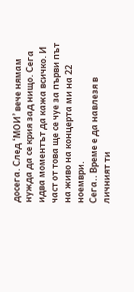досега. След ‘МОИ’ вече нямам нужда да се крия зад нищо. Сега идва моментът да кажа всичко. И част от това ще се чуе за първи път на живо на концерта ми на 22 ноември.
Сега.. Време е да навлезя в личният ти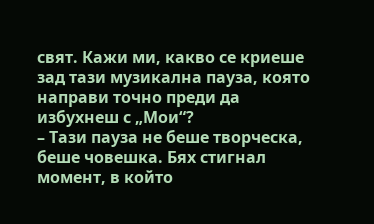свят. Кажи ми, какво се криеше зад тази музикална пауза, която направи точно преди да избухнеш с „Мои“?
– Тази пауза не беше творческа, беше човешка. Бях стигнал момент, в който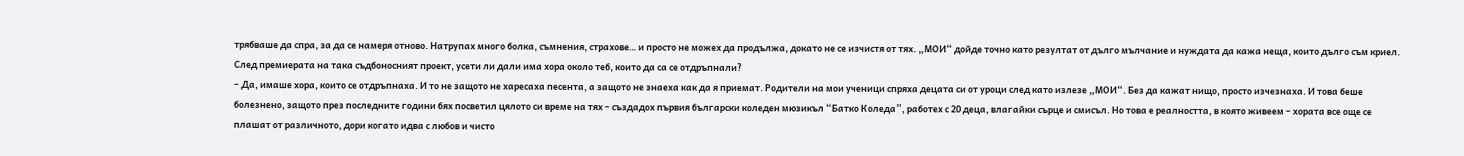трябваше да спра, за да се намеря отново. Натрупах много болка, съмнения, страхове… и просто не можех да продължа, докато не се изчистя от тях. „МОИ“ дойде точно като резултат от дълго мълчание и нуждата да кажа неща, които дълго съм криел.
След премиерата на така съдбоносният проект, усети ли дали има хора около теб, които да са се отдръпнали?
– Да, имаше хора, които се отдръпнаха. И то не защото не харесаха песента, а защото не знаеха как да я приемат. Родители на мои ученици спряха децата си от уроци след като излезе „МОИ“. Без да кажат нищо, просто изчезнаха. И това беше болезнено, защото през последните години бях посветил цялото си време на тях – създадох първия български коледен мюзикъл “Батко Коледа”, работех с 20 деца, влагайки сърце и смисъл. Но това е реалността, в която живеем – хората все още се плашат от различното, дори когато идва с любов и чисто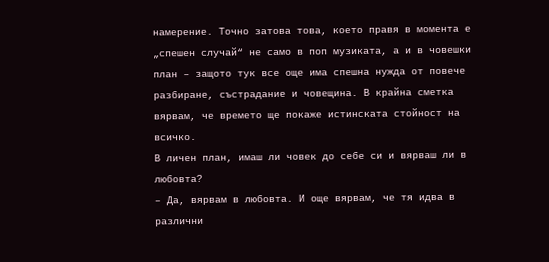намерение. Точно затова това, което правя в момента е „спешен случай“ не само в поп музиката, а и в човешки план – защото тук все още има спешна нужда от повече разбиране, състрадание и човещина. В крайна сметка вярвам, че времето ще покаже истинската стойност на всичко.
В личен план, имаш ли човек до себе си и вярваш ли в любовта?
– Да, вярвам в любовта. И още вярвам, че тя идва в различни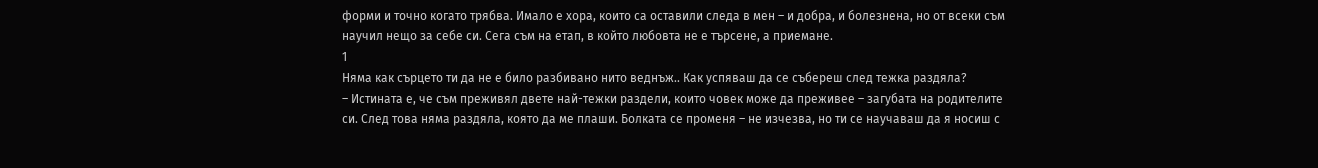форми и точно когато трябва. Имало е хора, които са оставили следа в мен – и добра, и болезнена, но от всеки съм научил нещо за себе си. Сега съм на етап, в който любовта не е търсене, а приемане.
1
Няма как сърцето ти да не е било разбивано нито веднъж.. Как успяваш да се събереш след тежка раздяла?
– Истината е, че съм преживял двете най-тежки раздели, които човек може да преживее – загубата на родителите си. След това няма раздяла, която да ме плаши. Болката се променя – не изчезва, но ти се научаваш да я носиш с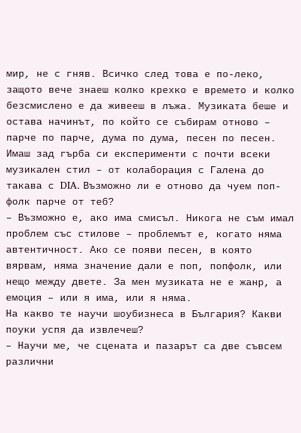мир, не с гняв. Всичко след това е по-леко, защото вече знаеш колко крехко е времето и колко безсмислено е да живееш в лъжа. Музиката беше и остава начинът, по който се събирам отново – парче по парче, дума по дума, песен по песен.
Имаш зад гърба си експерименти с почти всеки музикален стил – от колаборация с Галена до такава с DIA. Възможно ли е отново да чуем поп-фолк парче от теб?
– Възможно е, ако има смисъл. Никога не съм имал проблем със стилове – проблемът е, когато няма автентичност. Ако се появи песен, в която вярвам, няма значение дали е поп, попфолк, или нещо между двете. За мен музиката не е жанр, а емоция – или я има, или я няма.
На какво те научи шоубизнеса в България? Какви поуки успя да извлечеш?
– Научи ме, че сцената и пазарът са две съвсем различни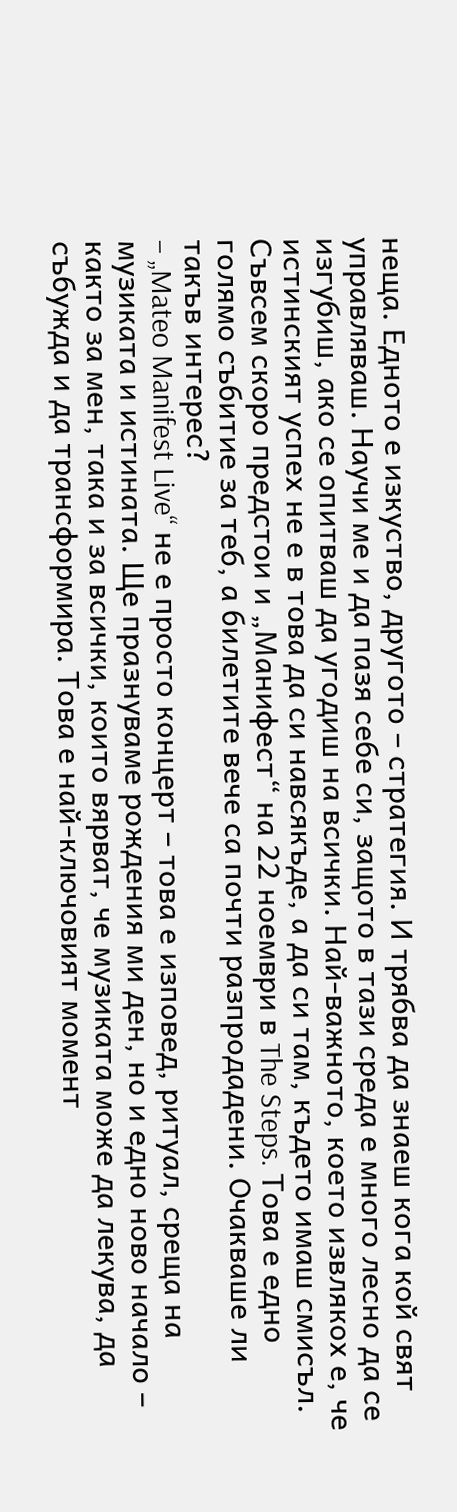неща. Едното е изкуство, другото – стратегия. И трябва да знаеш кога кой свят управляваш. Научи ме и да пазя себе си, защото в тази среда е много лесно да се изгубиш, ако се опитваш да угодиш на всички. Най-важното, което извлякох е, че истинският успех не е в това да си навсякъде, а да си там, където имаш смисъл.
Съвсем скоро предстои и „Манифест“ на 22 ноември в The Steps. Това е едно голямо събитие за теб, а билетите вече са почти разпродадени. Очакваше ли такъв интерес?
– „Mateo Manifest Live“ не е просто концерт – това е изповед, ритуал, среща на музиката и истината. Ще празнуваме рождения ми ден, но и едно ново начало – както за мен, така и за всички, които вярват, че музиката може да лекува, да събужда и да трансформира. Това е най-ключовият момент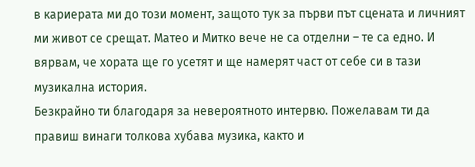в кариерата ми до този момент, защото тук за първи път сцената и личният ми живот се срещат. Матео и Митко вече не са отделни – те са едно. И вярвам, че хората ще го усетят и ще намерят част от себе си в тази музикална история.
Безкрайно ти благодаря за невероятното интервю. Пожелавам ти да правиш винаги толкова хубава музика, както и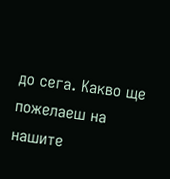до сега. Какво ще пожелаеш на нашите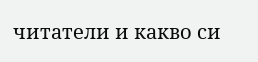читатели и какво си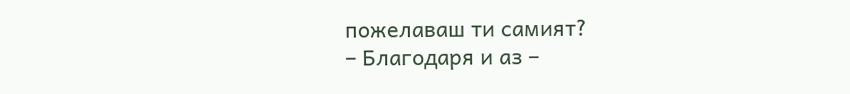пожелаваш ти самият?
– Благодаря и аз –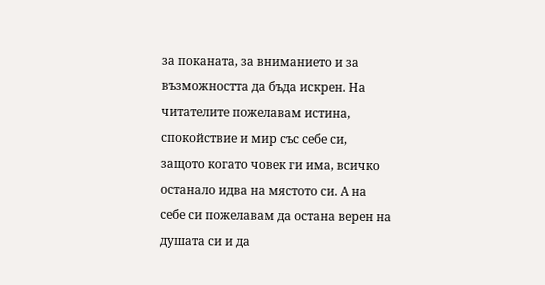за поканата, за вниманието и за възможността да бъда искрен. На читателите пожелавам истина, спокойствие и мир със себе си, защото когато човек ги има, всичко останало идва на мястото си. А на себе си пожелавам да остана верен на душата си и да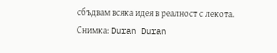сбъдвам всяка идея в реалност с лекота.
Снимка: Duran Duran